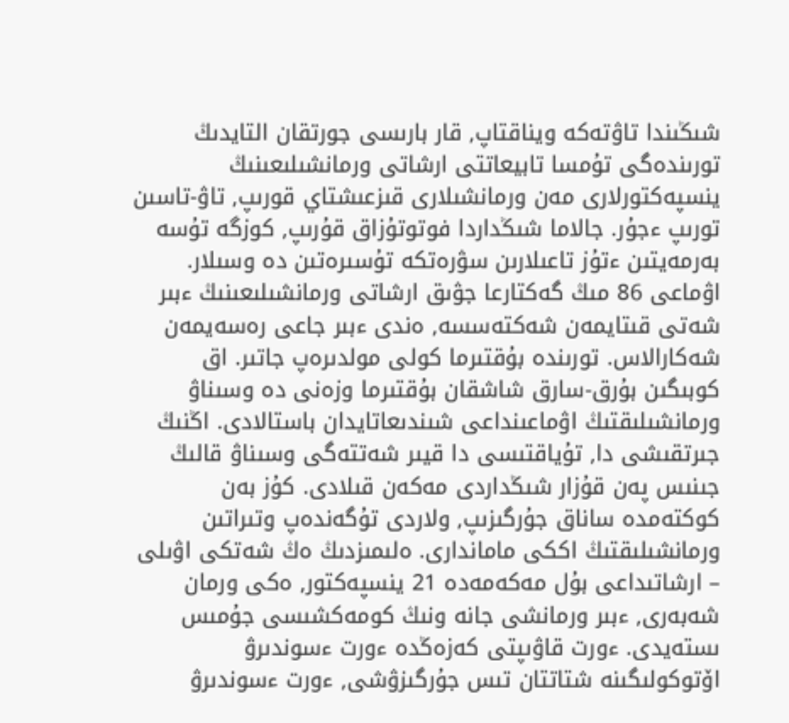شىڭىندا تاۋتەكە ويناقتاپ, قار بارىسى جورتقان التايدىڭ تورىندەگى تۇمسا تابيعاتتى ارشاتى ورمانشىلىعىنىڭ ينسپەكتورلارى مەن ورمانشىلارى قىزعىشتاي قورىپ, تاۋ-تاسىن تورىپ ءجۇر. جالاما شىڭداردا فوتوتۇزاق قۇرىپ, كوزگە تۇسە بەرمەيتىن ءتۇز تاعىلارىن سۋرەتكە تۇسىرەتىن دە وسىلار.
اۋماعى 86 مىڭ گەكتارعا جۋىق ارشاتى ورمانشىلىعىنىڭ ءبىر شەتى قىتايمەن شەكتەسسە, ەندى ءبىر جاعى رەسەيمەن شەكارالاس. تورىندە بۇقتىرما كولى مولدىرەپ جاتىر. اق كوبىگىن بۇرق-سارق شاشقان بۇقتىرما وزەنى دە وسىناۋ ورمانشىلىقتىڭ اۋماعىنداعى شىندىعاتايدان باستالادى. اڭنىڭ جىرتقىشى دا, تۇياقتىسى دا قيىر شەتتەگى وسىناۋ قالىڭ جىنىس پەن قۇزار شىڭداردى مەكەن قىلادى. كۇز بەن كوكتەمدە ساناق جۇرگىزىپ, ولاردى تۇگەندەپ وتىراتىن ورمانشىلىقتىڭ اككى ماماندارى. ەلىمىزدىڭ ەڭ شەتكى اۋىلى – ارشاتىداعى بۇل مەكەمەدە 21 ينسپەكتور, ەكى ورمان شەبەرى, ءبىر ورمانشى جانە ونىڭ كومەكشىسى جۇمىس ىستەيدى. ءورت قاۋىپتى كەزەڭدە ءورت ءسوندىرۋ اۆتوكولىگىنە شتاتتان تىس جۇرگىزۋشى, ءورت ءسوندىرۋ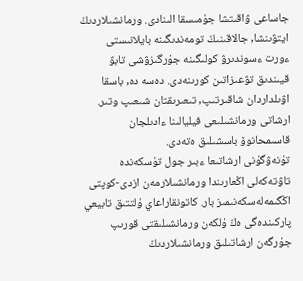جاساعى ۋاقىتشا جۇمىسقا الىنادى. ورمانشىلاردىڭ ايتۋىنشا, جالاقىنىڭ تومەندىگىنە بايلانىستى ءورت ءسوندىرۋ كولىگىنە جۇرگىزۋشى تابۋ قيىندىق تۋعىزاتىن كورىنەدى. دەسە دە, باسقا اۋىلداردان شاقىرتىپ, تىعىرىقتان شىعىپ وتىر. ارشاتى ورمانشىلىعى فيليالىنا ءادىلجان قاسىمحانوۆ باسشىلىق ەتەدى.
تۇنەۋگۇنى ارشاتىعا ءبىر جول تۇسكەندە تاۋتەكەلى اڭعارىندا ورمانشىلارمەن ازدى-كوپتى اڭگىمەلەسكەنىمىز بار. كاتونقاراعاي ۇلتتىق تابيعي پاركىندەگى ەڭ ۇلكەن ورمانشىلىقتى قورىپ جۇرگەن ارشاتىلىق ورمانشىلاردىڭ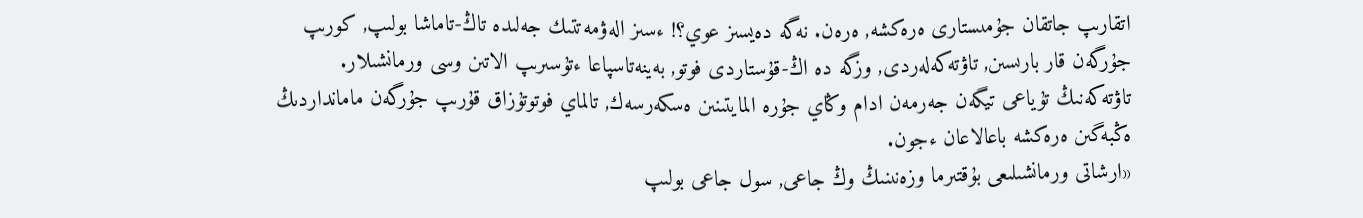اتقارىپ جاتقان جۇمىستارى ەرەكشە, ەرەن. نەگە دەيسىز عوي؟! ءسىز الەۋمەتتىك جەلىدە تاڭ-تاماشا بولىپ, كورىپ جۇرگەن قار بارىسىن, تاۋتەكەلەردى, وزگە دە اڭ-قۇستاردى فوتو, بەينەتاسپاعا ءتۇسىرىپ الاتىن وسى ورمانشىلار. تاۋتەكەنىڭ تۇياعى تيگەن جەرمەن ادام وڭاي جۇرە المايتىنىن ەسكەرسەك, تالماي فوتوتۇزاق قۇرىپ جۇرگەن مامانداردىڭ ەڭبەگىن ەرەكشە باعالاعان ءجون.
«ارشاتى ورمانشىلىعى بۇقتىرما وزەنىنىڭ وڭ جاعى, سول جاعى بولىپ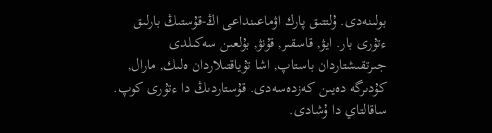بولىنەدى. ۇلتتىق پارك اۋماعىنداعى اڭ-قۇستىڭ بارلىق ءتۇرى بار. ايۋ, قاسقىر, قۇنۋ, بۇلعىن سەكىلدى جىرتقىشتاردان باستاپ, اشا تۇياقتىلاردان ەلىك, مارال, كۇدىرگە دەيىن كەزدەسەدى. قۇستاردىڭ دا ءتۇرى كوپ. ساقالتاي دا ۇشادى.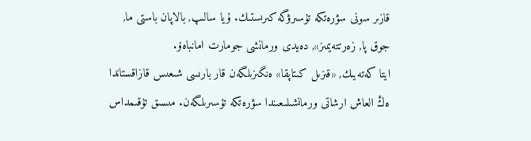قازىر سونى سۋرەتكە تۇسىرۋگە كىرىستىك. ۇيا سالىپ, بالاپان باستى ما, جوق پا, زەرتتەيمىز», دەيدى ورمانشى جومارت امانباەۆ.
ايتا كەتەيىك, «قىزىل كىتاپقا» ەنگىزىلگەن قار بارىسى شىعىس قازاقستاندا ەڭ العاش ارشاتى ورمانشىلىعىندا سۋرەتكە تۇسىرىلگەن. مىسىق تۇقىمداس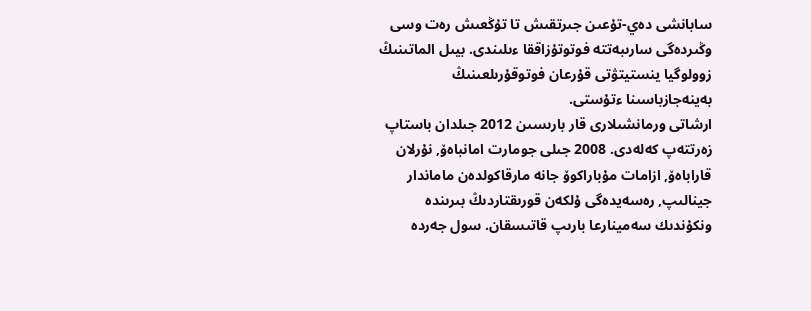سابانشى دەي-تۇعىن جىرتقىش تا تۇڭعىش رەت وسى وڭىردەگى سارىبەتتە فوتوتۇزاققا ءىلىندى. بيىل الماتىنىڭ زوولوگيا ينستيتۋتى قۇرعان فوتوقۇرىلعىنىڭ بەينەجازباسىنا ءتۇستى.
ارشاتى ورمانشىلارى قار بارىسىن 2012 جىلدان باستاپ زەرتتەپ كەلەدى. 2008 جىلى جومارت امانباەۆ, نۇرلان قاراباەۆ, ازامات مۇباراكوۆ جانە مارقاكولدەن ماماندار جينالىپ, رەسەيدەگى ۇلكەن قورىقتاردىڭ بىرىندە ونكۇندىك سەمينارعا بارىپ قاتىسقان. سول جەردە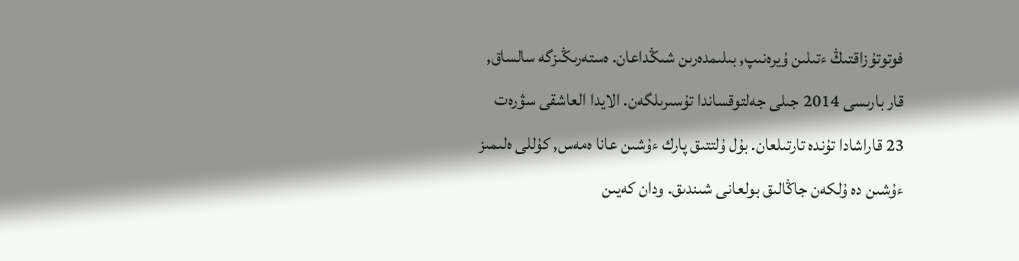فوتوتۇزاقتىڭ ءتىلىن ۇيرەنىپ, بىلىمدەرىن شىڭداعان. ەستەرىڭىزگە سالساق, قار بارىسى 2014 جىلى جەلتوقساندا تۇسىرىلگەن. الايدا العاشقى سۋرەت 23 قاراشادا تۇندە تارتىلعان. بۇل ۇلتتىق پارك ءۇشىن عانا ەمەس, كۇللى ەلىمىز ءۇشىن دە ۇلكەن جاڭالىق بولعانى شىندىق. ودان كەيىن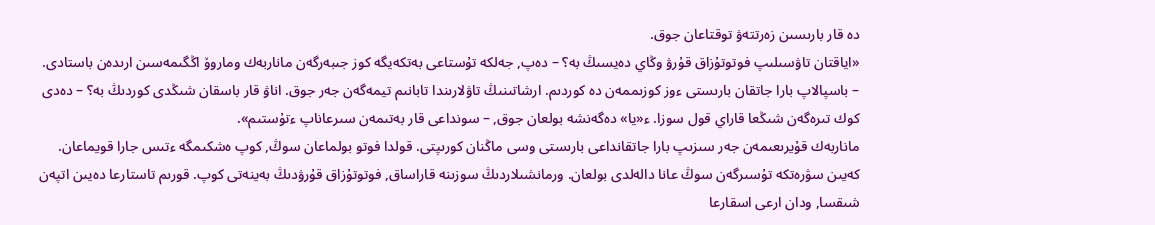دە قار بارىسىن زەرتتەۋ توقتاعان جوق.
«اياقتان تاۋسىلىپ فوتوتۇزاق قۇرۋ وڭاي دەيسىڭ بە؟ – دەپ, جەلكە تۇستاعى بەتكەيگە كوز جىبەرگەن ماناربەك وماروۆ اڭگىمەسىن ارىدەن باستادى. – باسپالاپ بارا جاتقان بارىستى ءوز كوزىممەن دە كوردىم. ارشاتىنىڭ تاۋلارىندا تابانىم تيمەگەن جەر جوق. اناۋ قار باسقان شىڭدى كوردىڭ بە؟ – دەدى كوك تىرەگەن شىڭعا قاراي قول سوزا. ء«يا» دەگەنشە بولعان جوق, – سونداعى قار بەتىمەن سىرعاناپ ءتۇستىم».
ماناربەك قۇيرىعىمەن جەر سىزىپ بارا جاتقانداعى بارىستى وسى ماڭنان كورىپتى. قولدا فوتو بولماعان سوڭ, كوپ ەشكىمگە ءتىس جارا قويماعان. كەيىن سۋرەتكە تۇسىرگەن سوڭ عانا دالەلدى بولعان. ورمانشىلاردىڭ سوزىنە قاراساق, فوتوتۇزاق قۇرۋدىڭ بەينەتى كوپ. قورىم تاستارعا دەيىن اتپەن شىقسا, ودان ارعى اسقارعا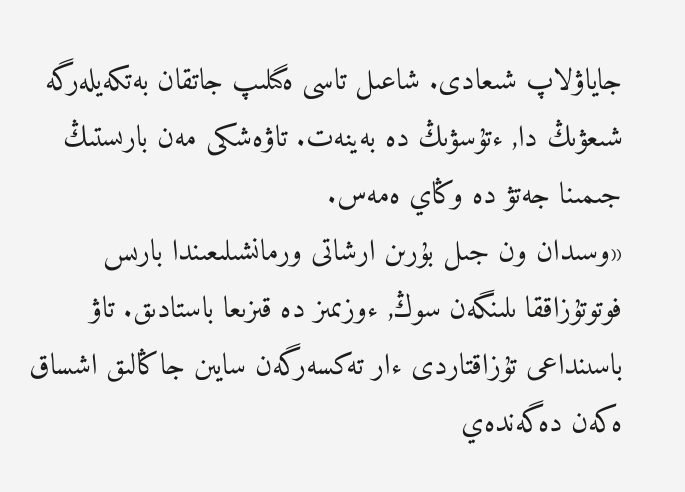جاياۋلاپ شىعادى. شاعىل تاسى ەگىلىپ جاتقان بەتكەيلەرگە شىعۋىڭ دا, ءتۇسۋىڭ دە بەينەت. تاۋەشكى مەن بارىستىڭ جىمىنا جەتۋ دە وڭاي ەمەس.
«وسىدان ون جىل بۇرىن ارشاتى ورمانشىلىعىندا بارىس فوتوتۇزاققا ىلىنگەن سوڭ, ءوزىمىز دە قىزىعا باستادىق. تاۋ باسىنداعى تۇزاقتاردى ءار تەكسەرگەن سايىن جاڭالىق اشساق ەكەن دەگەندەي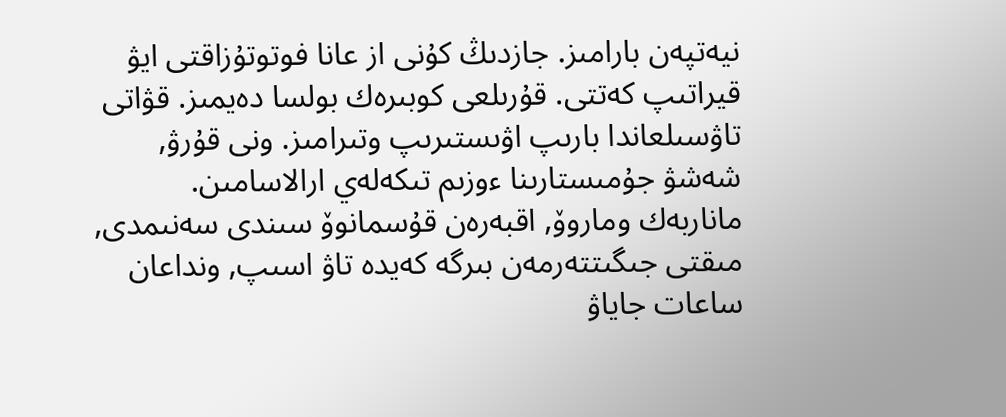نيەتپەن بارامىز. جازدىڭ كۇنى از عانا فوتوتۇزاقتى ايۋ قيراتىپ كەتتى. قۇرىلعى كوبىرەك بولسا دەيمىز. قۋاتى تاۋسىلعاندا بارىپ اۋىستىرىپ وتىرامىز. ونى قۇرۋ, شەشۋ جۇمىستارىنا ءوزىم تىكەلەي ارالاسامىن. ماناربەك وماروۆ, اقبەرەن قۇسمانوۆ سىندى سەنىمدى, مىقتى جىگىتتەرمەن بىرگە كەيدە تاۋ اسىپ, ونداعان ساعات جاياۋ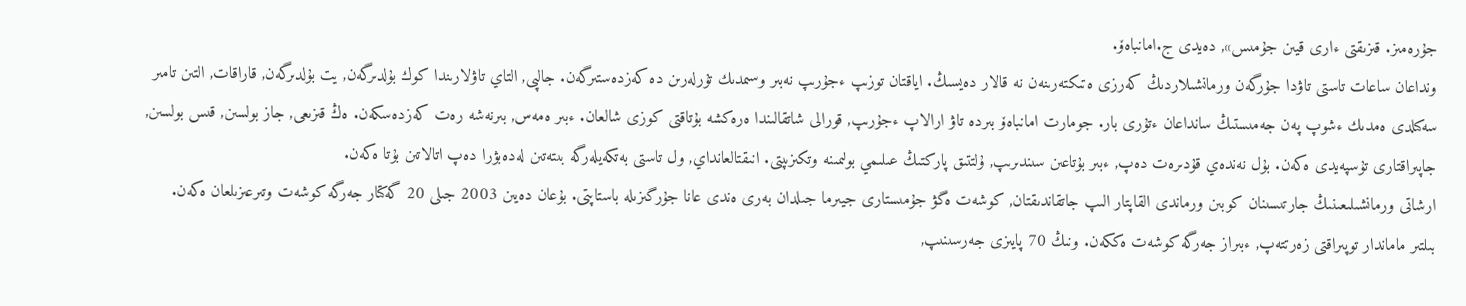جۇرەمىز. قىزىقتى ءارى قيىن جۇمىس», دەيدى ج.امانباەۆ.
ونداعان ساعات تاستى تاۋدا جۇرگەن ورمانشىلاردىڭ كەرزى ەتىكتەرىنەن نە قالار دەيسىڭ. اياقتان توزىپ ءجۇرىپ نەبىر وسىمدىك تۇرلەرىن دە كەزدەستىرگەن. جالپى, التاي تاۋلارىندا كوك بۇلدىرگەن, يت بۇلدىرگەن, قاراقات, التىن تامىر سەكىلدى ەمدىك ءشوپ پەن جەمىستىڭ سانداعان ءتۇرى بار. جومارت امانباەۆ بىردە تاۋ ارالاپ ءجۇرىپ, قورالى شاتقالىندا ەرەكشە بۇتاقتى كوزى شالعان. ءبىر ەمەس, بىرنەشە رەت كەزدەسكەن. ەڭ قىزىعى, جاز بولسىن, قىس بولسىن, جاپىراقتارى تۇسپەيدى ەكەن. بۇل نەندەي قۇدىرەت دەپ, ءبىر بۇتاعىن سىندىرىپ, ۇلتتىق پاركتىڭ عىلىمي بولىمىنە وتكىزىپتى. انىقتالعانداي, ول تاستى بەتكەيلەرگە بىتەتىن لەدەبۋرا دەپ اتالاتىن بۇتا ەكەن.
ارشاتى ورمانشىلىعىنىڭ جارتىسىنان كوبىن ورماندى القاپتار الىپ جاتقاندىقتان, كوشەت ەگۋ جۇمىستارى جيىرما جىلدان بەرى ەندى عانا جۇرگىزىلە باستاپتى. بۇعان دەيىن 2003 جىلى 20 گەكتار جەرگە كوشەت وتىرعىزىلعان ەكەن. بىلتىر ماماندار توپىراقتى زەرتتەپ, ءبىراز جەرگە كوشەت ەككەن. ونىڭ 70 پايىزى جەرسىنىپ,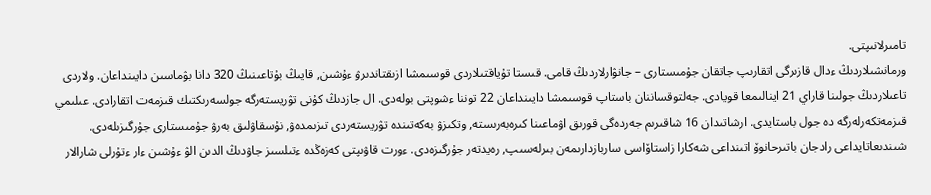تامىرلانىپتى.
ورمانشىلاردىڭ ءدال قازىرگى اتقارىپ جاتقان جۇمىستارى – جانۋارلاردىڭ قامى. قىستا تۇياقتىلاردى قوسىمشا ازىقتاندىرۋ ءۇشىن, قايىڭ بۇتاعىنىڭ 320 دانا بۋماسىن دايىنداعان. ولاردى تاعىلاردىڭ جولىنا قاراي 21 اينالىمعا قويادى. جەلتوقساننان باستاپ قوسىمشا دايىنداعان 22 توننا ءشوپتى بولەدى. ال جازدىڭ كۇنى تۋريستەرگە جولسەرىكتىك قىزمەت اتقارادى. عىلىمي قىزمەتكەرلەرگە دە جول باستايدى. ارشاتىدان 16 شاقىرىم جەردەگى قورىق اۋماعىنا كىرەبەرىستە, وتكىزۋ بەكەتىندە تۋريستەردى تىزىمدەۋ, نۇسقاۋلىق بەرۋ جۇمىستارى جۇرگىزىلەدى. شىندىعاتايداعى رادجان باتىرحانوۆ اتىنداعى شەكارا زاستاۆاسى ساربازدارىمەن بىرلەسىپ, رەيدتەر جۇرگىزەدى. ءورت قاۋىپتى كەزەڭدە ءتىلسىز جاۋدىڭ الدىن الۋ ءۇشىن ءار ءتۇرلى شارالار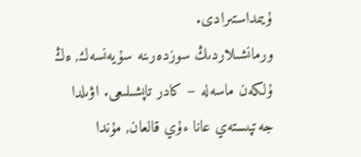ۇيىمداستىرادى.
ورمانشىلاردىڭ سوزدەرىنە سۇيەنسەك, ەڭ ۇلكەن ماسەلە – كادر تاپشىلىعى. اۋىلدا جەتپىستەي عانا ءۇي قالعان, مۇندا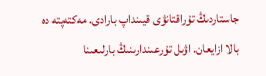جاستاردىڭ تۇراقتانۋى قيىنداپ بارادى. مەكتەپتە دە بالا ازايعان. اۋىل تۇرعىندارىنىڭ بارلىعىنا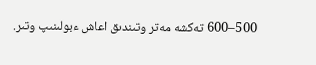500–600 تەكشە مەتر وتىندىق اعاش ءبولىنىپ وتىر.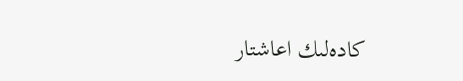كادەلىك اعاشتار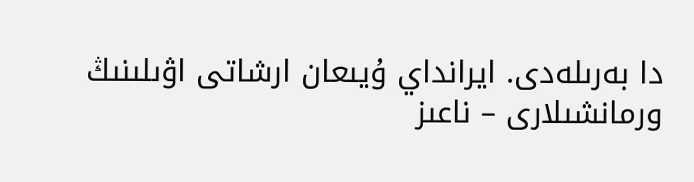دا بەرىلەدى. ايرانداي ۇيىعان ارشاتى اۋىلىنىڭ ورمانشىلارى – ناعىز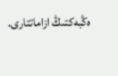ەڭبەكتىڭ ازاماتتارى.